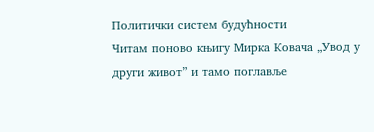Политички систем будућности
Читам поново књигу Мирка Ковача „Увод у други живот” и тамо поглавље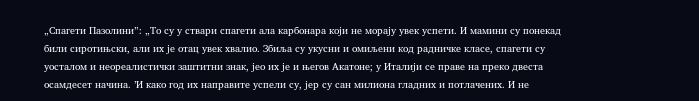„Спагети Пазолини”: „То су у ствари спагети ала карбонара који не морају увек успети. И мамини су понекад били сиротињски, али их је отац увек хвалио. Збиља су укусни и омиљени код радничке класе, спагети су уосталом и неореалистички заштитни знак, јео их је и његов Акатоне; у Италији се праве на преко двеста осамдесет начина. ’И како год их направите успели су, јер су сан милиона гладних и потлачених. И не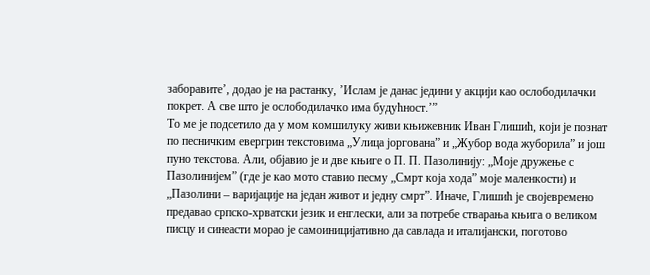заборавите’, додао је на растанку, ’Ислам је данас једини у акцији као ослободилачки покрет. А све што је ослободилачко има будућност.’”
То ме је подсетило да у мом комшилуку живи књижевник Иван Глишић, који је познат по песничким евергрин текстовима „Улица јоргована” и „Жубор вода жуборила” и још пуно текстова. Али, објавио је и две књиге о П. П. Пазолинију: „Моје дружење с Пазолинијем” (где је као мото ставио песму „Смрт која хода” моје маленкости) и „Пазолини – варијације на један живот и једну смрт”. Иначе, Глишић је својевремено предавао српско-хрватски језик и енглески, али за потребе стварања књига о великом писцу и синеасти морао је самоиницијативно да савлада и италијански, поготово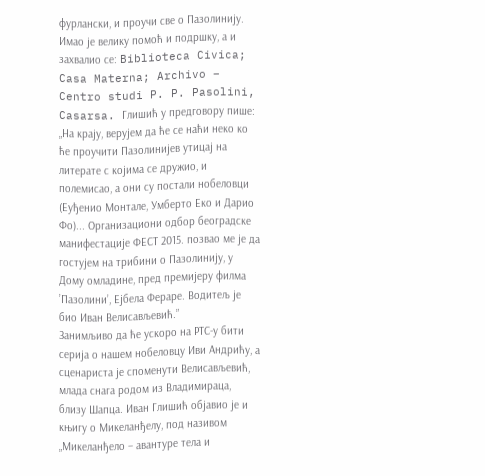фурлански, и проучи све о Пазолинију. Имао је велику помоћ и подршку, а и захвалио се: Biblioteca Civica; Casa Materna; Archivo – Centro studi P. P. Pasolini, Casarsa. Глишић у предговору пише: „На крају, верујем да ће се наћи неко ко ће проучити Пазолинијев утицај на литерате с којима се дружио, и полемисао, а они су постали нобеловци (Еуђенио Монтале, Умберто Еко и Дарио Фо)... Организациони одбор београдске манифестације ФЕСТ 2015. позвао ме је да гостујем на трибини о Пазолинију, у Дому омладине, пред премијеру филма ’Пазолини’, Ејбела Фераре. Водитељ је био Иван Велисављевић.”
Занимљиво да ће ускоро на РТС-у бити серија о нашем нобеловцу Иви Андрићу, а сценариста је споменути Велисављевић, млада снага родом из Владимираца, близу Шапца. Иван Глишић објавио је и књигу о Микеланђелу, под називом „Микеланђело – авантуре тела и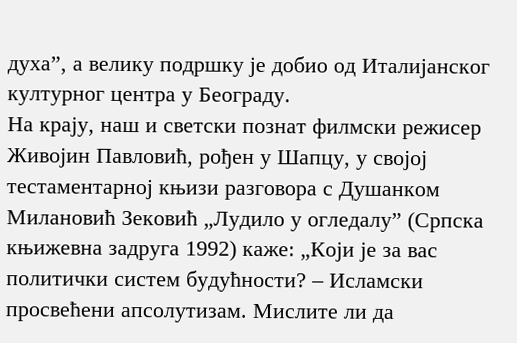духа”, а велику подршку је добио од Италијанског културног центра у Београду.
На крају, наш и светски познат филмски режисер Живојин Павловић, рођен у Шапцу, у својој тестаментарној књизи разговора с Душанком Милановић Зековић „Лудило у огледалу” (Српска књижевна задруга 1992) каже: „Који је за вас политички систем будућности? – Исламски просвећени апсолутизам. Мислите ли да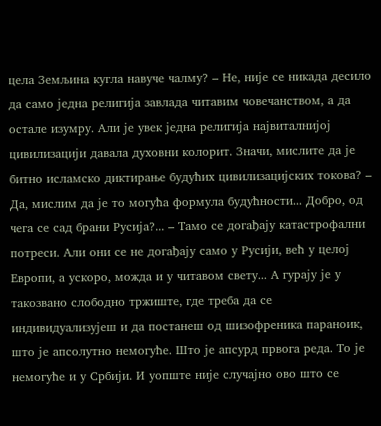цела Земљина кугла навуче чалму? – Не, није се никада десило да само једна религија завлада читавим човечанством, а да остале изумру. Али је увек једна религија највиталнијој цивилизацији давала духовни колорит. Значи, мислите да је битно исламско диктирање будућих цивилизацијских токова? – Да, мислим да је то могућа формула будућности... Добро, од чега се сад брани Русија?... – Тамо се догађају катастрофални потреси. Али они се не догађају само у Русији, већ у целој Европи, а ускоро, можда и у читавом свету... А гурају је у такозвано слободно тржиште, где треба да се индивидуализујеш и да постанеш од шизофреника параноик, што је апсолутно немогуће. Што је апсурд првога реда. То је немогуће и у Србији. И уопште није случајно ово што се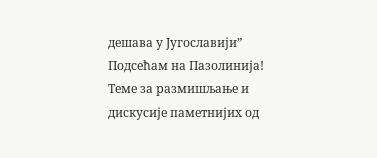дешава у Југославији”
Подсећам на Пазолинија! Теме за размишљање и дискусије паметнијих од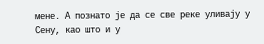мене. А познато је да се све реке уливају у Сену, као што и у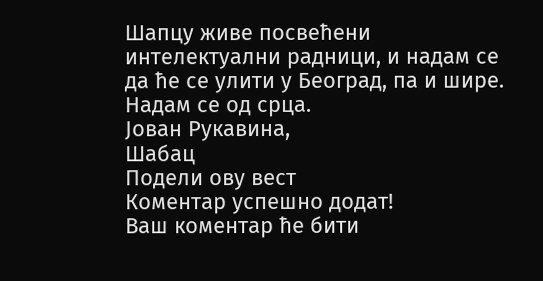Шапцу живе посвећени интелектуални радници, и надам се да ће се улити у Београд, па и шире. Надам се од срца.
Јован Рукавина,
Шабац
Подели ову вест
Комeнтар успeшно додат!
Ваш комeнтар ћe бити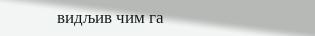видљив чим га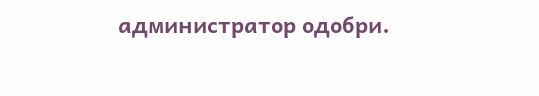администратор одобри.